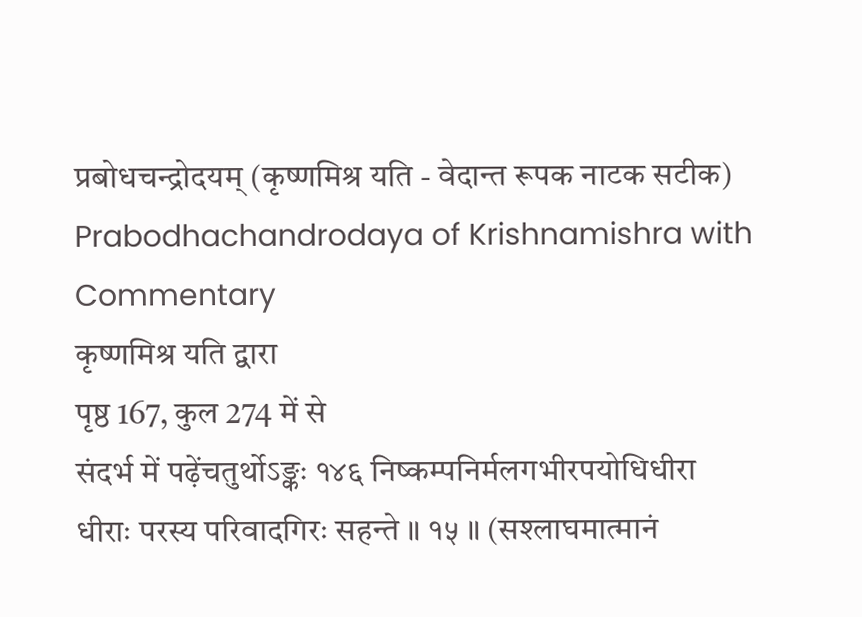प्रबोधचन्द्रोदयम् (कृष्णमिश्र यति - वेदान्त रूपक नाटक सटीक)
Prabodhachandrodaya of Krishnamishra with Commentary
कृष्णमिश्र यति द्वारा
पृष्ठ 167, कुल 274 में से
संदर्भ में पढ़ेंचतुर्थोऽङ्कः १४६ निष्कम्पनिर्मलगभीरपयोधिधीरा धीराः परस्य परिवादगिरः सहन्ते ॥ १५ ॥ (सश्लाघमात्मानं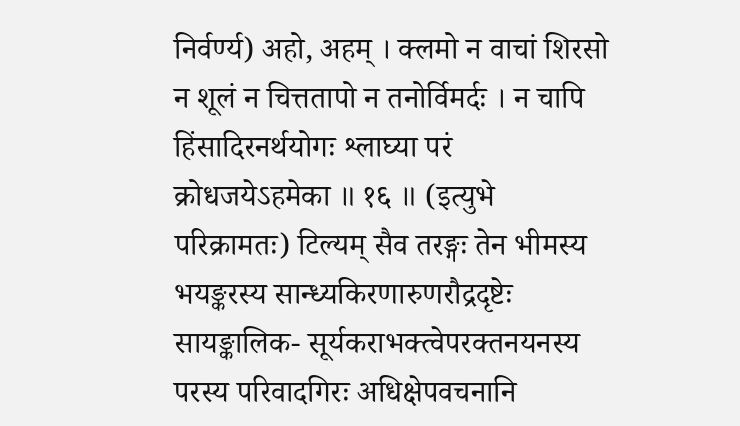निर्वर्ण्य) अहो, अहम् । क्लमो न वाचां शिरसो न शूलं न चित्ततापो न तनोर्विमर्दः । न चापि हिंसादिरनर्थयोगः श्लाघ्या परं क्रोधजयेऽहमेका ॥ १६ ॥ (इत्युभे परिक्रामतः) टिल्यम् सैव तरङ्गः तेन भीमस्य भयङ्करस्य सान्ध्यकिरणारुणरौद्रदृष्टेः सायङ्कालिक- सूर्यकराभक्त्वेपरक्तनयनस्य परस्य परिवादगिरः अधिक्षेपवचनानि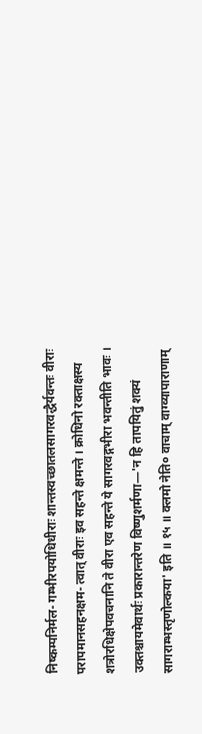निष्कम्पनिर्मल- गम्भीरपयोधिधीराः शान्तस्वच्छातलसागरवद्धैर्यवन्तः वीराः परापमानसहनक्षम- त्वात् वीराः इव सहन्ते क्षमन्ते । क्रोधिनो रक्ताक्षस्य शत्रोरधिक्षेपवचनानि ते वीरा एव सहन्ते ये सागरवद्गभीरा भवन्तीति भावः । उक्तश्चायमेवार्थः प्रकारान्तरेण विष्णुशर्मणा—'न हि तापयितुं शक्यं सागराम्भस्तृणोल्कया' इति ॥ १५ ॥ क्लमो नेति० वाचाम् वाग्व्यापाराणाम्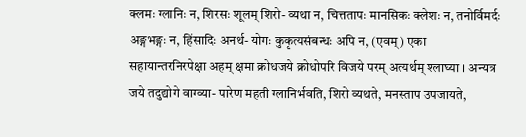क्लमः ग्लानिः न, शिरसः शूलम् शिरो- व्यथा न, चित्ततापः मानसिकः क्लेशः न, तनोर्विमर्दः अङ्गभङ्गः न, हिंसादिः अनर्थ- योगः कुकृत्यसंबन्धः अपि न, (एवम्) एका सहायान्तरनिरपेक्षा अहम् क्षमा क्रोधजये क्रोधोपरि विजये परम् अत्यर्थम् श्लाघ्या । अन्यत्र जये तदुद्योगे वाग्व्या- पारेण महती ग्लानिर्भवति, शिरो व्यथते, मनस्ताप उपजायते,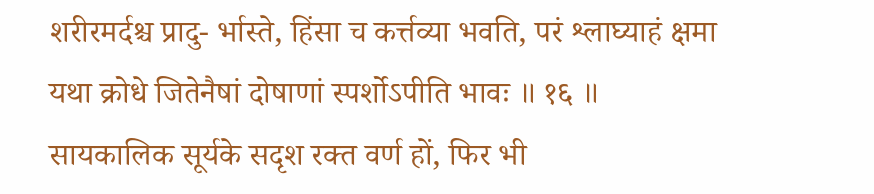शरीरमर्दश्च प्रादु- र्भास्ते, हिंसा च कर्त्तव्या भवति, परं श्लाघ्याहं क्षमा यथा क्रोधे जितेनैषां दोषाणां स्पर्शोऽपीति भावः ॥ १६ ॥ सायकालिक सूर्यके सदृश रक्त वर्ण हों, फिर भी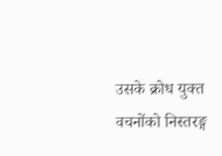उसके क्रोध युक्त वचनोंको निस्तरङ्ग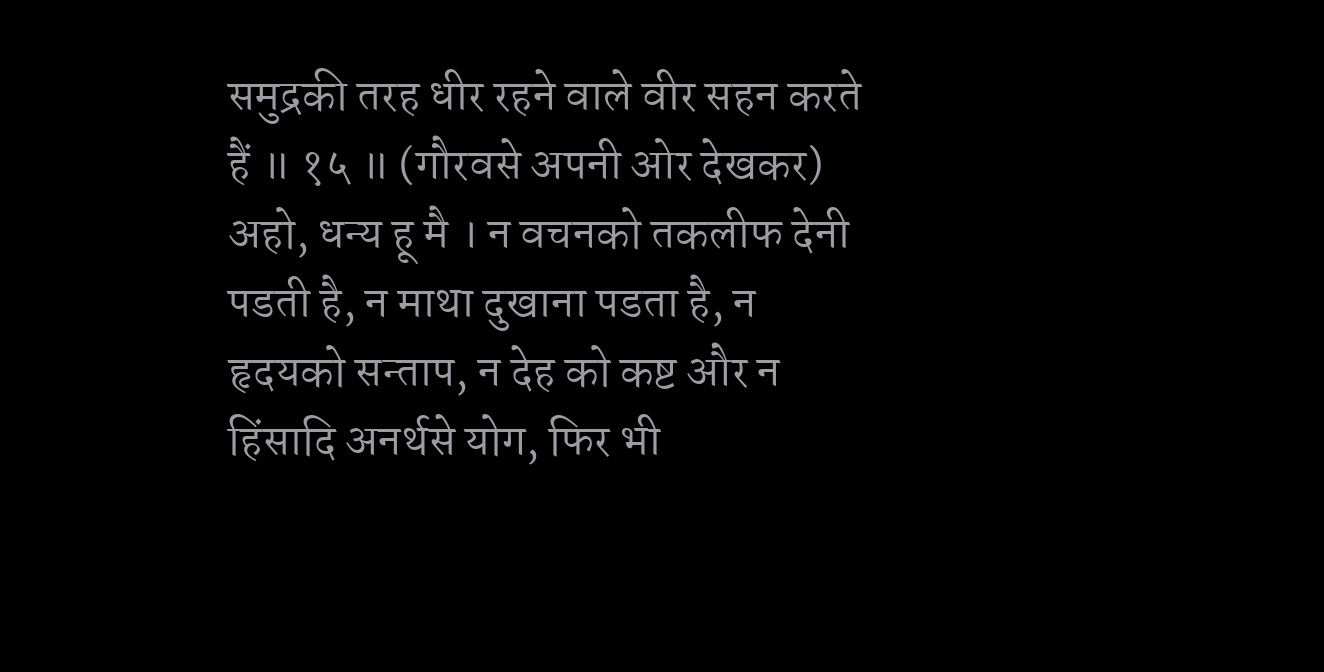समुद्रकी तरह धीर रहने वाले वीर सहन करते हैं ॥ १५ ॥ (गौरवसे अपनी ओर देखकर) अहो, धन्य हू मै । न वचनको तकलीफ देनी पडती है, न माथा दुखाना पडता है, न हृदयको सन्ताप, न देह को कष्ट और न हिंसादि अनर्थसे योग, फिर भी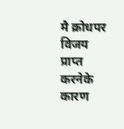मै क्रोधपर विजय प्राप्त करनेके कारण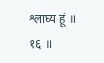श्लाघ्य हूं ॥ १६ ॥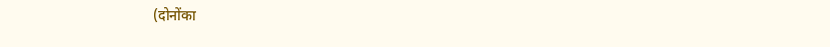(दोनोंका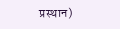प्रस्थान)